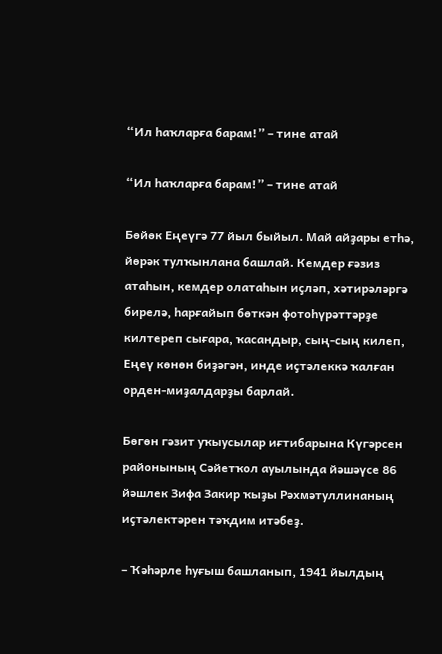“Ил һаҡларға барам!” – тине атай

“Ил һаҡларға барам!” – тине атай

Бөйөк Еңеүгә 77 йыл быйыл. Май айҙары етһә, йөрәк тулҡынлана башлай. Кемдер ғәзиз атаһын, кемдер олатаһын иҫләп, хәтирәләргә бирелә, һарғайып бөткән фотоһүрәттәрҙе килтереп сығара, ҡасандыр, сың-сың килеп, Еңеү көнөн биҙәгән, инде иҫтәлеккә ҡалған орден-миҙалдарҙы барлай.

Бөгөн гәзит уҡыусылар иғтибарына Күгәрсен районының Сәйетҡол ауылында йәшәүсе 86 йәшлек Зифа Закир ҡыҙы Рәхмәтуллинаның иҫтәлектәрен тәҡдим итәбеҙ.

– Ҡәһәрле һуғыш башланып, 1941 йылдың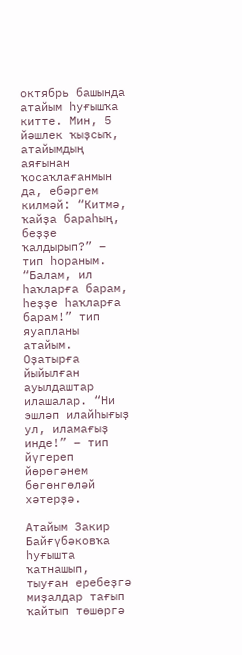октябрь башында атайым һуғышҡа китте. Мин, 5 йәшлек ҡыҙсыҡ, атайымдың аяғынан ҡосаҡлағанмын да, ебәргем килмәй: “Китмә, ҡайҙа бараһың, беҙҙе ҡалдырып?” – тип һораным. “Балам, ил һаҡларға барам, һеҙҙе һаҡларға барам!” тип яуапланы атайым. Оҙатырға йыйылған ауылдаштар илашалар. “Ни эшләп илайһығыҙ ул, иламағыҙ инде!” – тип йүгереп йөрөгәнем бөгөнгөләй хәтерҙә.

Атайым Закир Байғүбәковҡа һуғышта ҡатнашып, тыуған еребеҙгә миҙалдар тағып ҡайтып төшөргә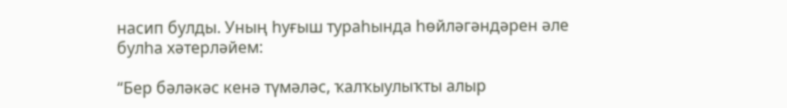насип булды. Уның һуғыш тураһында һөйләгәндәрен әле булһа хәтерләйем:

“Бер бәләкәс кенә түмәләс, ҡалҡыулыҡты алыр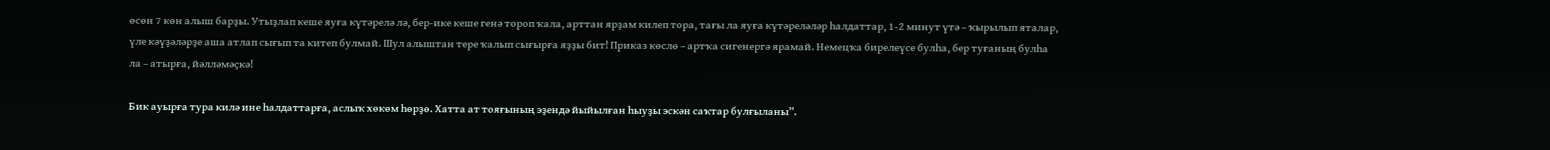өсөн 7 көн алыш барҙы. Утыҙлап кеше яуға күтәрелә лә, бер-ике кеше генә тороп ҡала, арттан ярҙам килеп тора, тағы ла яуға күтәреләләр һалдаттар, 1-2 минут үтә – ҡырылып яталар, үле кәүҙәләрҙе аша атлап сығып та китеп булмай. Шул алыштан тере ҡалып сығырға яҙҙы бит! Приказ көслө – артҡа сигенергә ярамай. Немецҡа бирелеүсе булһа, бер туғаның булһа ла – атырға, йәлләмәҫкә!

Бик ауырға тура килә ине һалдаттарға, аслыҡ хөкөм һөрҙө. Хатта ат тояғының эҙендә йыйылған һыуҙы эскән саҡтар булғыланы”.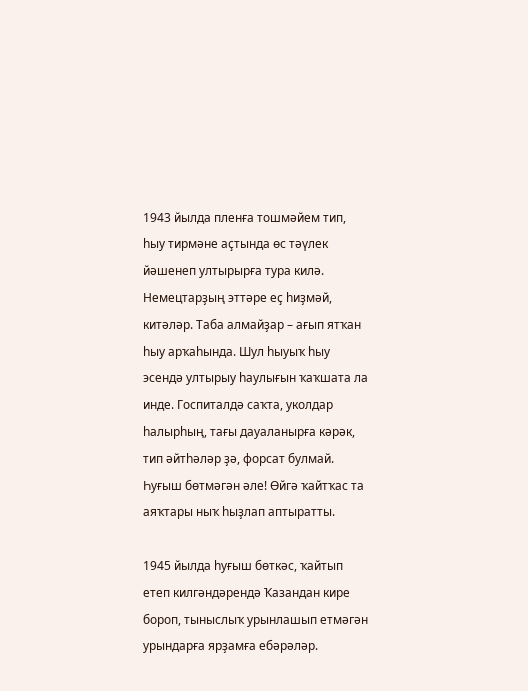1943 йылда пленға тошмәйем тип, һыу тирмәне аҫтында өс тәүлек йәшенеп ултырырға тура килә. Немецтарҙың эттәре еҫ һиҙмәй, китәләр. Таба алмайҙар – ағып ятҡан һыу арҡаһында. Шул һыуыҡ һыу эсендә ултырыу һаулығын ҡаҡшата ла инде. Госпиталдә саҡта, уколдар һалырһың, тағы дауаланырға кәрәк, тип әйтһәләр ҙә, форсат булмай. Һуғыш бөтмәгән әле! Өйгә ҡайтҡас та аяҡтары ныҡ һыҙлап аптыратты.

1945 йылда һуғыш бөткәс, ҡайтып етеп килгәндәрендә Ҡазандан кире бороп, тыныслыҡ урынлашып етмәгән урындарға ярҙамға ебәрәләр.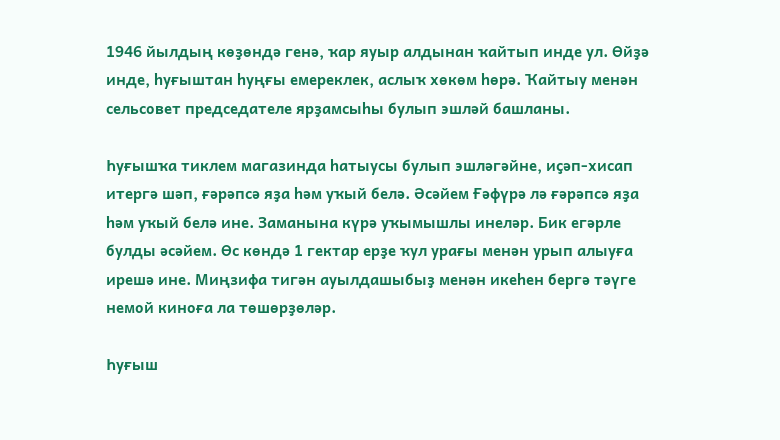1946 йылдың көҙөндә генә, ҡар яуыр алдынан ҡайтып инде ул. Өйҙә инде, һуғыштан һуңғы емереклек, аслыҡ хөкөм һөрә. Ҡайтыу менән сельсовет председателе ярҙамсыһы булып эшләй башланы.

Һуғышҡа тиклем магазинда һатыусы булып эшләгәйне, иҫәп-хисап итергә шәп, ғәрәпсә яҙа һәм уҡый белә. Әсәйем Ғәфүрә лә ғәрәпсә яҙа һәм уҡый белә ине. Заманына күрә уҡымышлы инеләр. Бик егәрле булды әсәйем. Өс көндә 1 гектар ерҙе ҡул урағы менән урып алыуға ирешә ине. Миңзифа тигән ауылдашыбыҙ менән икеһен бергә тәүге немой киноға ла төшөрҙөләр.

Һуғыш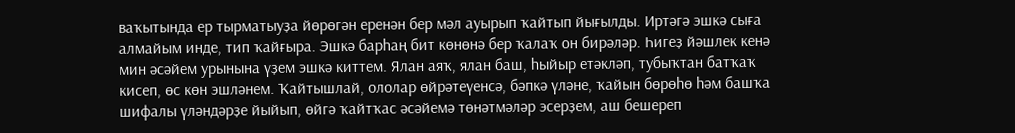ваҡытында ер тырматыуҙа йөрөгән еренән бер мәл ауырып ҡайтып йығылды. Иртәгә эшкә сыға алмайым инде, тип ҡайғыра. Эшкә барһаң бит көнөнә бер ҡалаҡ он бирәләр. Һигеҙ йәшлек кенә мин әсәйем урынына үҙем эшкә киттем. Ялан аяҡ, ялан баш, һыйыр етәкләп, тубыҡтан батҡаҡ кисеп, өс көн эшләнем. Ҡайтышлай, ололар өйрәтеүенсә, бәпкә үләне, ҡайын бөрөһө һәм башҡа шифалы үләндәрҙе йыйып, өйгә ҡайтҡас әсәйемә төнәтмәләр эсерҙем, аш бешереп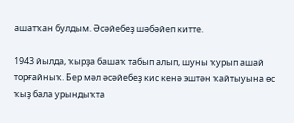ашатҡан булдым. Әсәйебеҙ шәбәйеп китте.

1943 йылда, ҡырҙа башаҡ табып алып, шуны ҡурып ашай торғайныҡ. Бер мәл әсәйебеҙ кис кенә эштән ҡайтыуына өс ҡыҙ бала урындыҡта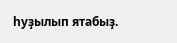һуҙылып ятабыҙ.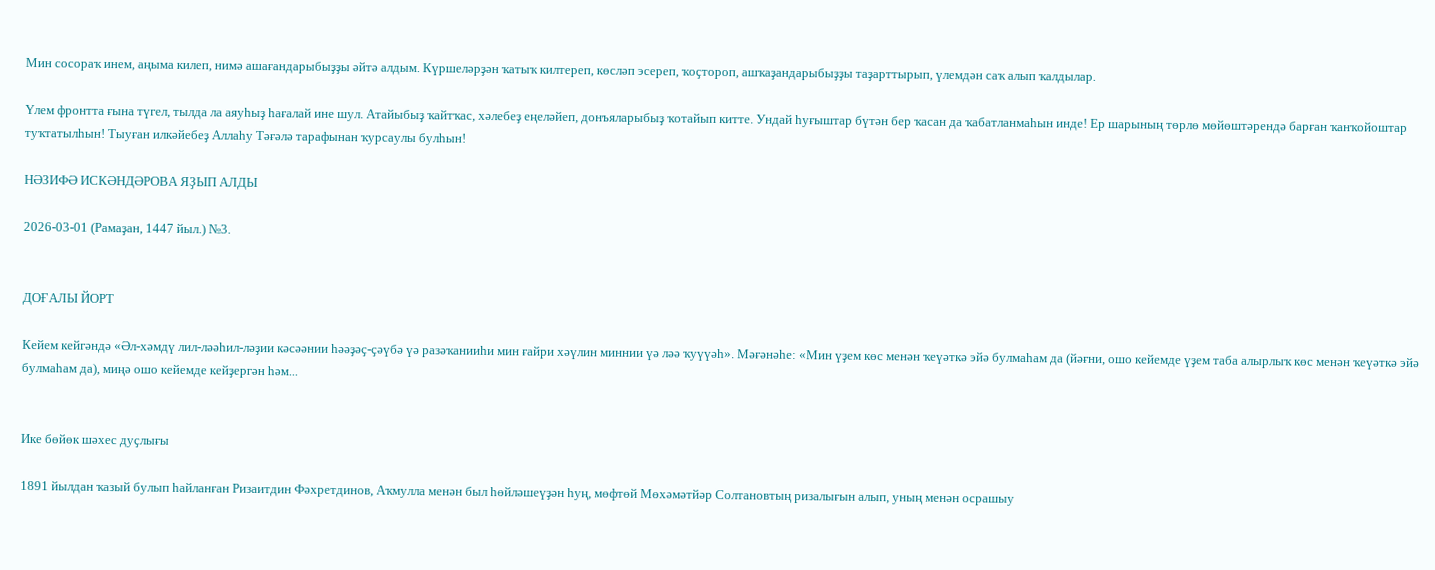Мин сосораҡ инем, аңыма килеп, нимә ашағандарыбыҙҙы әйтә алдым. Күршеләрҙән ҡатыҡ килтереп, көсләп эсереп, ҡоҫтороп, ашҡаҙандарыбыҙҙы таҙарттырып, үлемдән саҡ алып ҡалдылар.

Үлем фронтта ғына түгел, тылда ла аяуһыҙ һағалай ине шул. Атайыбыҙ ҡайтҡас, хәлебеҙ еңеләйеп, донъяларыбыҙ ҡотайып китте. Ундай һуғыштар бүтән бер ҡасан да ҡабатланмаһын инде! Ер шарының төрлө мөйөштәрендә барған ҡанҡойоштар туҡтатылһын! Тыуған илкәйебеҙ Аллаһу Тәғәлә тарафынан ҡурсаулы булһын!

НӘЗИФӘ ИСКӘНДӘРОВА ЯҘЫП АЛДЫ

2026-03-01 (Рамаҙан, 1447 йыл.) №3.


ДОҒАЛЫ ЙОРТ

Кейем кейгәндә «Әл-хәмдү лил-ләәһил-ләҙии кәсәәнии һәәҙәҫ-ҫәүбә үә разәҡанииһи мин ғайри хәүлин миннии үә ләә ҡуүүәһ». Мәғәнәһе: «Мин үҙем көс менән ҡеүәткә эйә булмаһам да (йәғни, ошо кейемде үҙем таба алырлыҡ көс менән ҡеүәткә эйә булмаһам да), миңә ошо кейемде кейҙергән һәм...


Ике бөйөк шәхес дуҫлығы

1891 йылдан ҡазый булып һайланған Ризаитдин Фәхретдинов, Аҡмулла менән был һөйләшеүҙән һуң, мөфтөй Мөхәмәтйәр Солтановтың ризалығын алып, уның менән осрашыу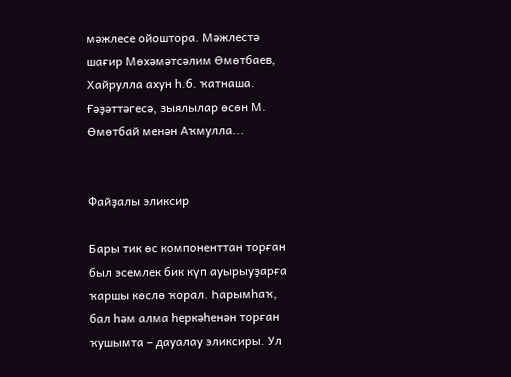мәжлесе ойоштора. Мәжлестә шағир Мөхәмәтсәлим Өмөтбаев, Хайрулла ахун һ.б. ҡатнаша. Ғәҙәттәгесә, зыялылар өсөн М. Өмөтбай менән Аҡмулла...


Файҙалы эликсир

Бары тик өс компоненттан торған был эсемлек бик күп ауырыуҙарға ҡаршы көслө ҡорал. Һарымһаҡ, бал һәм алма һеркәһенән торған ҡушымта – дауалау эликсиры. Ул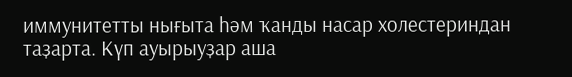иммунитетты нығыта һәм ҡанды насар холестериндан таҙарта. Күп ауырыуҙар аша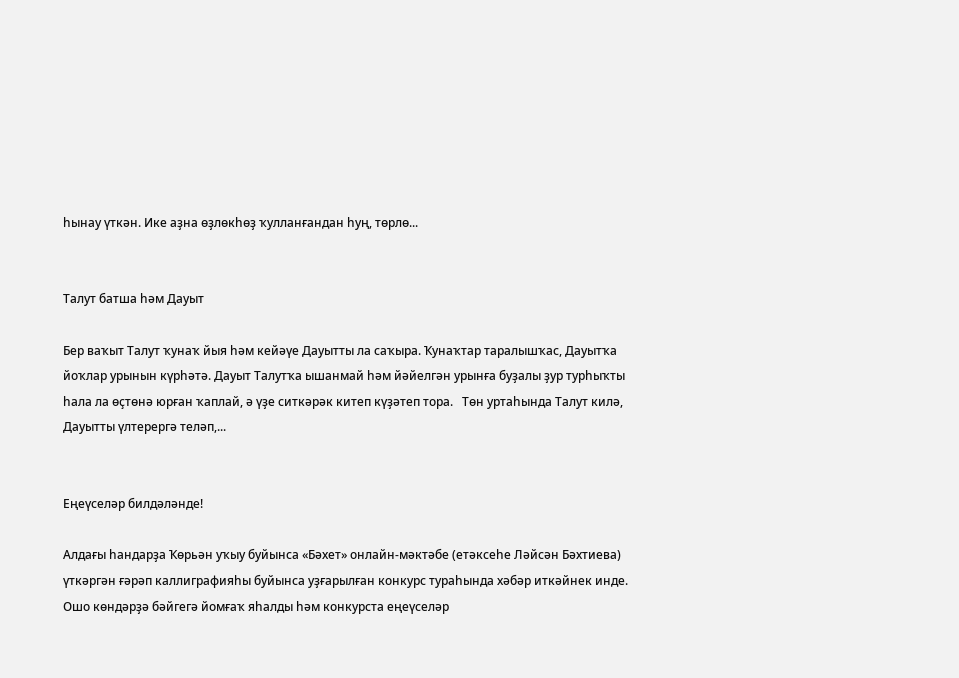һынау үткән. Ике аҙна өҙлөкһөҙ ҡулланғандан һуң, төрлө...


Талут батша һәм Дауыт

Бер ваҡыт Талут ҡунаҡ йыя һәм кейәүе Дауытты ла саҡыра. Ҡунаҡтар таралышҡас, Дауытҡа йоҡлар урынын күрһәтә. Дауыт Талутҡа ышанмай һәм йәйелгән урынға буҙалы ҙур турһыҡты һала ла өҫтөнә юрған ҡаплай, ә үҙе ситкәрәк китеп күҙәтеп тора.   Төн уртаһында Талут килә, Дауытты үлтерергә теләп,...


Еңеүселәр билдәләнде!

Алдағы һандарҙа Ҡөрьән уҡыу буйынса «Бәхет» онлайн-мәктәбе (етәксеһе Ләйсән Бәхтиева) үткәргән ғәрәп каллиграфияһы буйынса уҙғарылған конкурс тураһында хәбәр иткәйнек инде. Ошо көндәрҙә бәйгегә йомғаҡ яһалды һәм конкурста еңеүселәр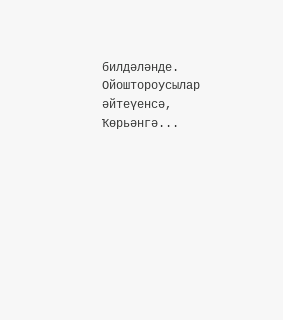билдәләнде.   Ойоштороусылар әйтеүенсә, Ҡөрьәнгә...